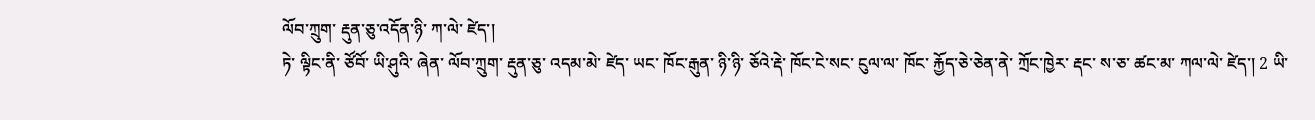ལོབ་ཀྲུག་ རྡུན་ཅུ་འདོན་ཉི་ ཀ་ལེ་ ཛེད་།
ཏེ་ ལྟིང་ནི་ ཙོབོ་ ཡི་ཤུའི་ ཞེན་ ལོབ་ཀྲུག་ རྡུན་ཅུ་ འདམ་མེ་ ཛེད་ ཡང་ ཁོང་རྒུན་ ཉི་ཉི་ ཅོའེ་རྡེ་ ཁོང་ངེ་སང་ ངུལ་ལ་ ཁོང་ རྐྱོད་ཅེ་ཅེན་ནེ་ ཀྲོང་ཁྱེར་ རྡང་ ས་ཅ་ ཚང་མ་ ཀལ་ལེ་ ཛེད་། 2 ཡི་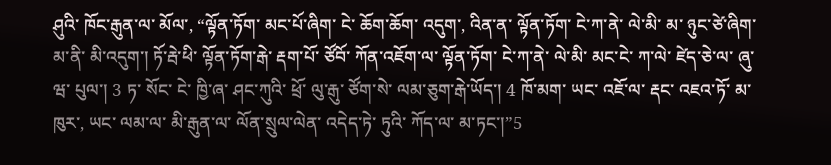ཤུའི་ ཁོང་རྒུན་ལ་ མོལ་, “ལྟོན་ཏོག་ མང་པོ་ཞིག་ ངེ་ ཆོག་ཆོག་ འདུག་, འིན་ན་ ལྟོན་ཏོག་ ངེ་ཀ་ནེ་ ལེ་མི་ མ་ ཉུང་ཙེ་ཞིག་ མ་ནི་ མི་འདུག་། ཏོ་རྦེ་ཕི་ ལྟོན་ཏོག་རྒེ་ རྡག་པོ་ ཙོབོ་ ཀོན་འཇོག་ལ་ ལྟོན་ཏོག་ ངེ་ཀ་ནེ་ ལེ་མི་ མང་ངེ་ ཀ་ལེ་ ཛེད་ཅེ་ལ་ ཞུ་ཝ་ པུལ་། 3 ཏ་ སོང་ ངེ་ ཁྱི་ཞ་ ཤང་ཀུའི་ ཕྲོ་ ལུ་རྒུ་ ཙོག་སེ་ ལམ་ཅུག་རྒེ་ཡོད་། 4 ཁོ་མག་ ཡང་ འཇོ་ལ་ རྡང་ འཇའ་ཏོ་ མ་ཁུར་, ཡང་ ལམ་ལ་ མི་རྒུན་ལ་ ལོན་སྲུལ་ལེན་ འདེད་ཏེ་ ཏུའི་ ཀོད་ལ་ མ་ཏང་།”5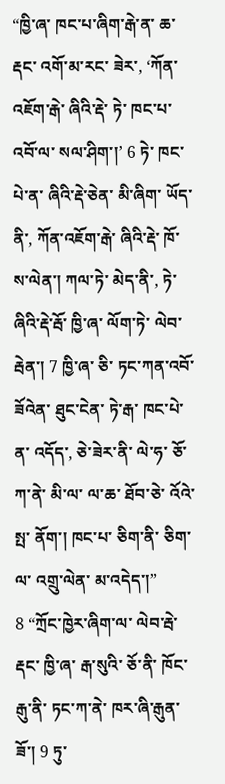“ཁྱི་ཞ་ ཁང་པ་ཞིག་རྒེ་ན་ ཆ་རྡང་ འགོ་མ་རང་ ཟེར་, ‘ཀོན་འཇོག་རྒེ་ ཞིའི་རྡེ་ ཏེ་ ཁང་པ་འབོ་ལ་ སལ་ཤིག་།’ 6 ཏེ་ ཁང་པེ་ན་ ཞིའི་རྡེ་ཅེན་ མི་ཞིག་ ཡོད་ནི་, ཀོན་འཇོག་རྒེ་ ཞིའི་རྡེ་ ཁོ་ ས་ལེན་། ཀལ་ཏེ་ མེད་ནི་, ཏེ་ ཞིའི་རྡེ་རྦོ་ ཁྱི་ཞ་ ལོག་ཏེ་ ལེབ་རྦེན་། 7 ཁྱི་ཞ་ ཅི་ ཏང་ཀན་འབོ་ ཟོའེན་ ཐུང་ངེན་ ཏེ་རྒ་ ཁང་པེ་ན་ འདོད་, ཅེ་ཟེར་ནི་ ལེ་ཧ་ ཅོ་ཀ་ནེ་ མི་ལ་ ལ་ཆ་ ཐོབ་ཅེ་ འོའེ་སྤ་ ནོག་། ཁང་པ་ ཅིག་ནི་ ཅིག་ལ་ འགྲུ་ལེན་ མ་འདེད་།”
8 “ཀྲོང་ཁྱེར་ཞིག་ལ་ ལེབ་རྦེ་རྡང་ ཁྱི་ཞ་ རྒ་སུའི་ ཅོ་ནི་ ཁོང་རྒུ་ནི་ ཏང་ཀ་ནེ་ ཁར་ཞི་རྒུན་ ཟོ་། 9 ཏུ་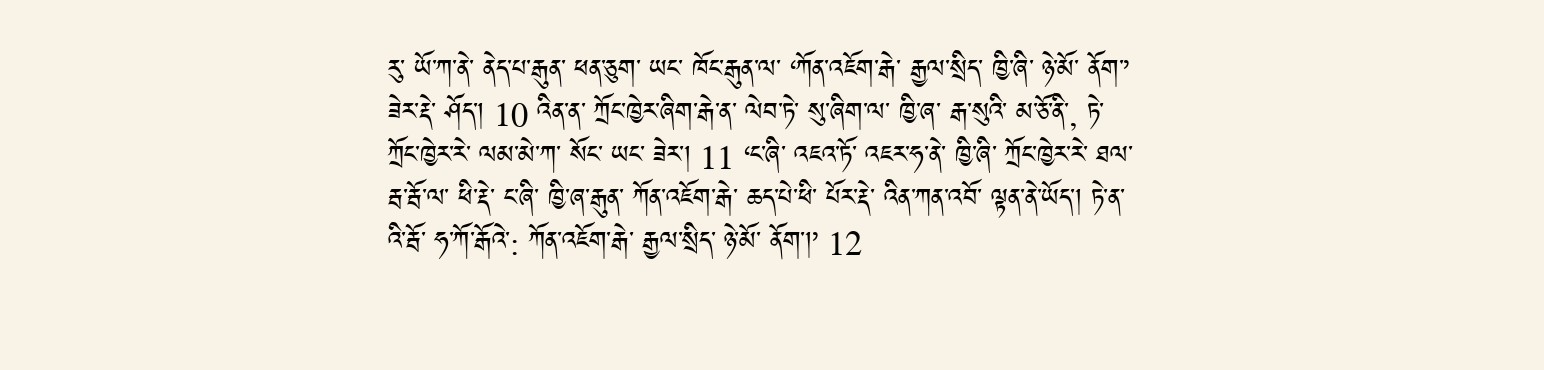རུ་ ཡོ་ཀ་ནེ་ ནེད་པ་རྒུན་ ཕན་ཅུག་ ཡང་ ཁོང་རྒུན་ལ་ ‘ཀོན་འཇོག་རྒེ་ རྒྱལ་སྲིད་ ཁྱི་ཞི་ ཉེ་མོ་ ནོག་’ ཟེར་རྡེ་ ཤོད་། 10 འིན་ན་ ཀྲོང་ཁྱེར་ཞིག་རྒེ་ན་ ལེབ་ཏེ་ སུ་ཞིག་ལ་ ཁྱི་ཞ་ རྒ་སུའི་ མ་ཅོ་ནི་, ཏེ་ ཀྲོང་ཁྱེར་རེ་ ལམ་མེ་ཀ་ སོང་ ཡང་ ཟེར་། 11 ‘ང་ཞི་ འཇའ་ཏོ་ འཇར་ཧ་ནེ་ ཁྱི་ཞི་ ཀྲོང་ཁྱེར་རེ་ ཐལ་རྦ་རྦོ་ལ་ ཕི་རྡེ་ ང་ཞི་ ཁྱི་ཞ་རྒུན་ ཀོན་འཇོག་རྒེ་ ཆད་པེ་ཕི་ པོར་རྡེ་ འིན་ཀན་འབོ་ ལྟན་ནེ་ཡོད་། ཏེ་ན་ འི་རྦོ་ ཧ་ཀོ་རྒོའེ་: ཀོན་འཇོག་རྒེ་ རྒྱལ་སྲིད་ ཉེ་མོ་ ནོག་།’ 12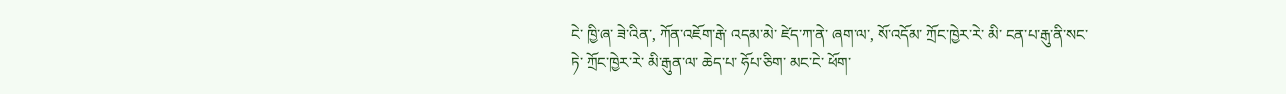ངེ་ ཁྱི་ཞ་ ཟེ་འིན་, ཀོན་འཇོག་རྒེ་ འདམ་མེ་ ཛེད་ཀ་ནེ་ ཞག་ལ་, སོ་འདོམ་ ཀྲོང་ཁྱེར་རེ་ མི་ ངན་པ་རྒུ་ནི་སང་ ཏེ་ ཀྲོང་ཁྱེར་རེ་ མི་རྒུན་ལ་ ཆེད་པ་ ཧོཔ་ཅིག་ མང་ངེ་ ཕོག་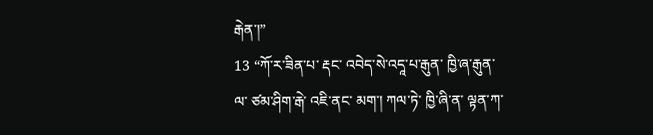རྒེན་།”
13 “ཀོ་ར་ཟིན་པ་ རྡང་ འབེད་སེ་འདཱ་པ་རྒུན་ ཁྱི་ཞ་རྒུན་ལ་ ཙམ་ཤིག་རྒེ་ འཇི་ནང་ མག་། ཀལ་ཏེ་ ཁྱི་ཞི་ན་ ལྟན་ཀ་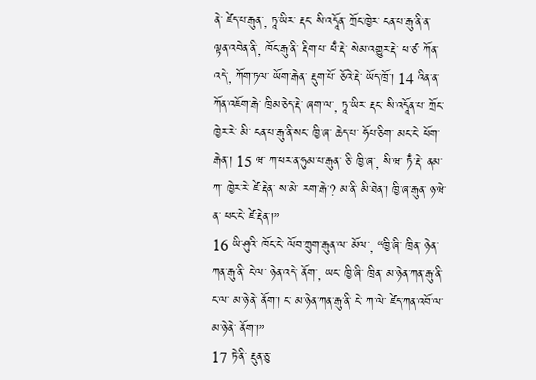ནེ་ ཛེད་པ་རྒུན་, ཏཱ་ཡིར་ རྡང་ སི་འདཱོན་ ཀྲོང་ཁྱེར་ ངན་པ་རྒུ་ནི་ན་ ལྟན་འབེན་ནི་, ཁོང་རྒུ་ནི་ རྡིག་པ་ ཕྃ་རྡེ་ སེམ་འགྱུར་རྡེ་ ཕ་ཙ་ ཀོན་འདེ་, ཀོག་ཏལ་ ཡོག་རྒེན་ རྡུག་པོ་ ཅོའེ་རྡེ་ ཡོད་ཁྲོ་། 14 འིན་ན་ ཀོན་འཇོག་རྒེ་ ཁྲིམ་ཅེད་རྡེ་ ཞག་ལ་, ཏཱ་ཡིར་ རྡང་ སི་འདཱོན་པ་ ཀྲོང་ཁྱེར་རེ་ མི་ ངན་པ་རྒུ་ནི་སང་ ཁྱི་ཞ་ ཆེད་པ་ ཧོཔ་ཅིག་ མང་ངེ་ ཕོག་རྒེན་། 15 ཝ་ ཀ་ཕར་ན་ཧུམ་པ་རྒུན་ ཅི་ ཁྱི་ཞ་, སི་ཝ་ ཏྃ་རྡེ་ ནམ་ཀ་ ཁྱེར་རེ་ ཛེ་རྡེན་ ས་མེ་ རག་རྒེ་? མ་ནི་ མི་ཐེན་། ཁྱི་ཞ་རྒུན་ ཉ་ཝེ་ན་ ཕང་ངེ་ ཛེ་རྡེན་།”
16 ཡི་ཤུའི་ ཁོང་ངེ་ ལོབ་ཀྲུག་རྒུན་ལ་ མོལ་, “ཁྱི་ཞི་ ཁྲིན་ ཉེན་ཀན་རྒུ་ནི་ ངེ་ལ་ ཉེན་འདེ་ ནོག་, ཡང་ ཁྱི་ཞི་ ཁྲིན་ མ་ཉེན་ཀན་རྒུ་ནི་ ང་ལ་ མ་ཉེ་ནེ་ ནོག་། ང་ མ་ཉེན་ཀན་རྒུ་ནི་ ངེ་ ཀ་ལེ་ ཛེད་ཀན་འབོ་ལ་ མ་ཉེ་ནེ་ ནོག་།”
17 ཏེ་ནི་ རྡུན་ཅུ་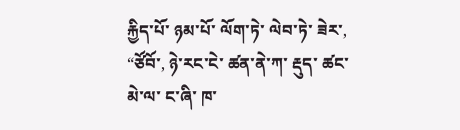རྐྱིད་པོ་ ཉམ་པོ་ ལོག་ཏེ་ ལེབ་ཏེ་ ཟེར་, “ཙོབོ་, ཉེ་རང་ངེ་ ཚན་ནེ་ཀ་ རྡུད་ ཚང་མེ་ལ་ ང་ཞི་ ཁ་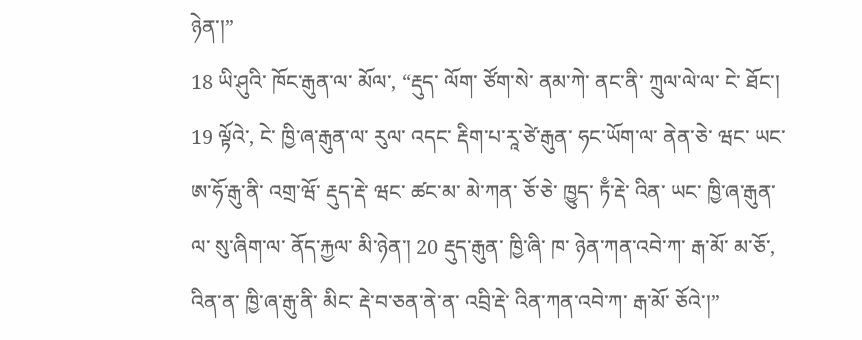ཉེན་།”
18 ཡི་ཤུའི་ ཁོང་རྒུན་ལ་ མོལ་, “རྡུད་ ལོག་ ཙོག་སེ་ ནམ་ཀེ་ ནང་ནི་ ཀྲུལ་ལེ་ལ་ ངེ་ ཐོང་། 19 ལྟོའེ་, ངེ་ ཁྱི་ཞ་རྒུན་ལ་ རུལ་ འདང་ རྡིག་པ་རཱ་ཙེ་རྒུན་ ཧང་ཡོག་ལ་ ནེན་ཅེ་ ཝང་ ཡང་ ཨ་ཧོ་རྒུ་ནི་ འགྲ་ཝོ་ རྡུད་རྡེ་ ཝང་ ཚང་མ་ མེ་ཀན་ ཅོ་ཅེ་ ཁྱུད་ ཏྃ་རྡེ་ འིན་ ཡང་ ཁྱི་ཞ་རྒུན་ལ་ སུ་ཞིག་ལ་ ནོད་རྐྱལ་ མི་ཉེན་། 20 རྡུད་རྒུན་ ཁྱི་ཞི་ ཁ་ ཉེན་ཀན་འབེ་ཀ་ རྒ་མོ་ མ་ཅོ་, འིན་ན་ ཁྱི་ཞ་རྒུ་ནི་ མིང་ རྡེ་བ་ཅན་ནེ་ན་ འབྲི་རྡེ་ འིན་ཀན་འབེ་ཀ་ རྒ་མོ་ ཅོའེ་།”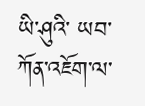ཡི་ཤུའི་ ཡབ་ ཀོན་འཇོག་ལ་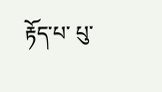རྟོད་པ་ པུ་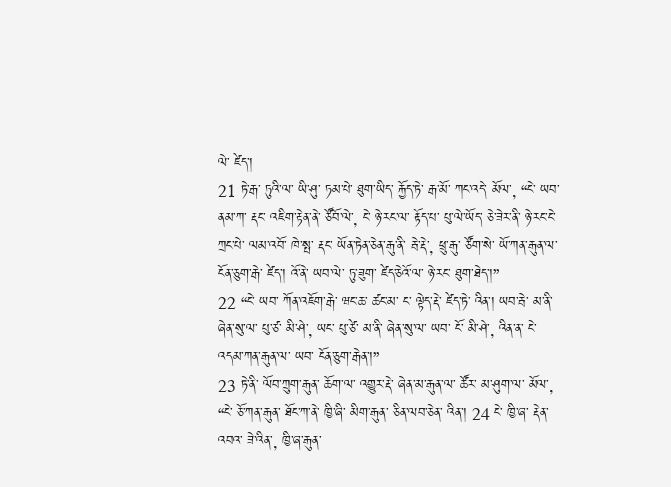ལེ་ ཛེད་།
21 ཏེ་རྒ་ ཏུའི་ལ་ ཡི་ཤུ་ ཏམ་པེ་ ཐུག་ཡིད་ རྐྱོད་ཏེ་ རྒ་མོ་ ཀང་འདེ་ མོལ་, “ངེ་ ཡབ་ ནམ་ཀ་ རྡང་ འཇིག་རྟེན་ནེ་ ཙོབོ་ལེ་, ངེ་ ཉེ་རང་ལ་ རྟོད་པ་ པུ་ལེ་ཡོད་ ཅེ་ཟེར་ནི་ ཉེ་རང་ངེ་ ཀྲང་པེ་ ལམ་འབོ་ ཁེ་སྤ་ རྡང་ ཡོན་ཏེན་ཅེན་རྒུ་ནི་ རྦེ་རྡེ་, ཕྲུ་རྒུ་ ཙོག་སེ་ ཡོ་ཀན་རྒུན་ལ་ ངོན་ཅུག་རྒེ་ ཛེད་། འོ་ནེ་ ཡབ་ལེ་ ཏུ་ཟུག་ ཛེད་ཅེའོ་ལ་ ཉེ་རང་ ཐུག་ཐེད་།”
22 “ངེ་ ཡབ་ ཀོན་འཇོག་རྒེ་ ཝང་ཆ་ ཚང་མ་ ང་ ལྟེད་རྡེ་ ཛེད་ཏེ་ འིན་། ཡབ་རྦེ་ མ་ནི་ ཞེན་སུ་ལ་ པུ་ཙ་ མི་ཤེ་, ཡང་ པུ་ཙེ་ མ་ནི་ ཞེན་སུ་ལ་ ཡབ་ ངོ་ མི་ཤེ་, འིན་ན་ ངེ་ འདམ་ཀན་རྒུན་ལ་ ཡབ་ ངོན་ཅུག་རྒེན་།”
23 ཏེ་ནི་ ལོབ་ཀྲུག་རྒུན་ ཆོག་ལ་ འགྱུར་རྡེ་ ཞེན་མ་རྒུན་ལ་ ཚོར་ མ་ཤུག་ལ་ མོལ་, “ངེ་ ཅོ་ཀན་རྒུན་ ཐོང་ཀ་ནེ་ ཁྱི་ཞི་ མིག་རྒུན་ ཅིན་ལབ་ཅེན་ འིན་། 24 ངེ་ ཁྱི་ཞ་ རྡེན་འབའ་ ཟེ་འིན་, ཁྱི་ཞ་རྒུན་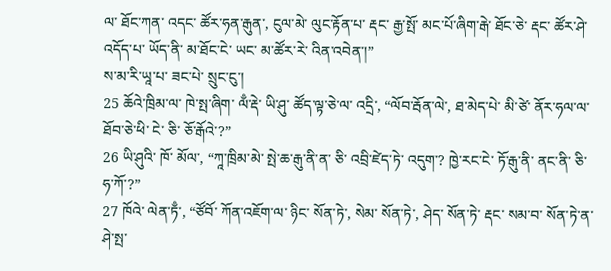ལ་ ཐོང་ཀན་ འདང་ ཚོར་ཧན་རྒུན་, ངུལ་མེ་ ལུང་རྟོན་པ་ རྡང་ རྒྱ་སྤོ་ མང་པོ་ཞིག་རྒེ་ ཐོང་ཅེ་ རྡང་ ཚོར་ཤེ་ འདོད་པ་ ཡོད་ནི་ མ་ཐོང་ངེ་ ཡང་ མ་ཚོར་རེ་ འིན་འབེན་།”
ས་མ་རི་ཡཱ་པ་ ཟང་པེ་ སྲུང་ངུ་།
25 ཆོའེ་ཁྲིམ་ལ་ ཁེ་སྤ་ཞིག་ ལྃ་རྡེ་ ཡི་ཤུ་ ཚོད་ལྟ་ཅེ་ལ་ འདྲི་, “ལོབ་རྦོན་ལེ་, ཐ་མེད་པེ་ མི་ཙེ་ ནོར་ཧལ་ལ་ ཐོབ་ཅེ་ཕི་ ངེ་ ཅི་ ཅོ་རྒོའེ་?”
26 ཡི་ཤུའི་ ཁོ་ མོལ་, “ཀཱ་ཁྲིམ་མེ་ སྤེ་ཆ་རྒུ་ནི་ན་ ཅི་ འབྲི་ཛེད་ཏེ་ འདུག་? ཁྱེ་རང་ངེ་ ཏོ་རྒུ་ནི་ ནང་ནི་ ཅི་ ཧ་ཀོ་?”
27 ཁོའེ་ ལེན་ཏྃ་, “ཙོབོ་ ཀོན་འཇོག་ལ་ ཉིང་ སོན་ཏེ་, སེམ་ སོན་ཏེ་, ཤེད་ སོན་ཏེ་ རྡང་ སམ་བ་ སོན་ཏེ་ན་ ཤེ་སྤ་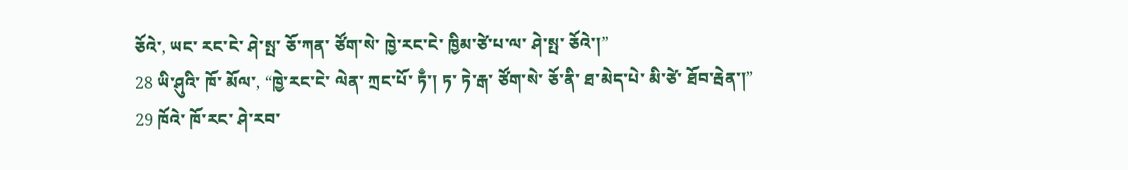ཅོའེ་, ཡང་ རང་ངེ་ ཤེ་སྤ་ ཅོ་ཀན་ ཙོག་སེ་ ཁྱེ་རང་ངེ་ ཁྱིམ་ཙེ་པ་ལ་ ཤེ་སྤ་ ཅོའེ་།”
28 ཡི་ཤུའི་ ཁོ་ མོལ་, “ཁྱེ་རང་ངེ་ ལེན་ ཀྲང་པོ་ ཏྃ་། ཏ་ ཏེ་རྒ་ ཙོག་སེ་ ཅོ་ནི་ ཐ་མེད་པེ་ མི་ཙེ་ ཐོབ་རྦེན་།”
29 ཁོའེ་ ཁོ་རང་ ཤེ་རབ་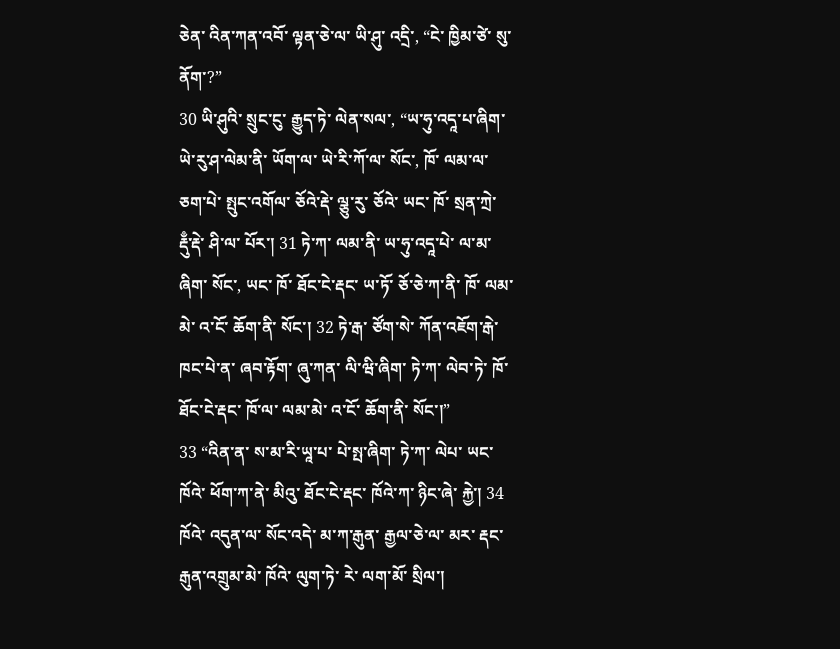ཅེན་ འིན་ཀན་འབོ་ ལྟན་ཅེ་ལ་ ཡི་ཤུ་ འདྲི་, “ངེ་ ཁྱིམ་ཙེ་ སུ་ ནོག་?”
30 ཡི་ཤུའི་ སྲུང་ངུ་ རྒྱུད་ཏེ་ ལེན་སལ་, “ཡ་ཧུ་འདཱ་པ་ཞིག་ ཡེ་རུ་ཤ་ལེམ་ནི་ ཡོག་ལ་ ཡེ་རི་ཀོ་ལ་ སོང་, ཁོ་ ལམ་ལ་ ཅག་པེ་ སྤུང་འགོལ་ ཅོའེ་རྡེ་ ལྕུ་རུ་ ཅོའེ་ ཡང་ ཁོ་ སྲན་ཀྲེ་ རྡུྃ་རྡེ་ ཤི་ལ་ པོར་། 31 ཏེ་ཀ་ ལམ་ནི་ ཡ་ཧུ་འདཱ་པེ་ ལ་མ་ཞིག་ སོང་, ཡང་ ཁོ་ ཐོང་ངེ་རྡང་ ཡ་ཏོ་ ཅོ་ཅེ་ཀ་ནི་ ཁོ་ ལམ་མེ་ འ་ངོ་ ཆོག་ནི་ སོང་། 32 ཏེ་རྒ་ ཙོག་སེ་ ཀོན་འཇོག་རྒེ་ ཁང་པེ་ན་ ཞབ་རྟོག་ ཞུ་ཀན་ ལི་ཝི་ཞིག་ ཏེ་ཀ་ ལེབ་ཏེ་ ཁོ་ ཐོང་ངེ་རྡང་ ཁོ་ལ་ ལམ་མེ་ འ་ངོ་ ཆོག་ནི་ སོང་།”
33 “འིན་ན་ ས་མ་རི་ཡཱ་པ་ པེ་སྤ་ཞིག་ ཏེ་ཀ་ ལེཔ་ ཡང་ ཁོའེ་ ཕོག་ཀ་ནེ་ མིའུ་ ཐོང་ངེ་རྡང་ ཁོའེ་ཀ་ ཉིང་ཞེ་ རྐྱེ་། 34 ཁོའེ་ འདུན་ལ་ སོང་འདེ་ མ་ཀ་རྒུན་ རྒྱལ་ཅེ་ལ་ མར་ རྡང་ རྒུན་འགྲུམ་མེ་ ཁོའེ་ ལུག་ཏེ་ རེ་ ལག་མོ་ སྲིལ་།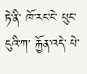ཏེ་ནི་ ཁོ་རང་ངེ་ པུང་ངུའི་ཀ་ རྐྱོན་འདེ་ པེ་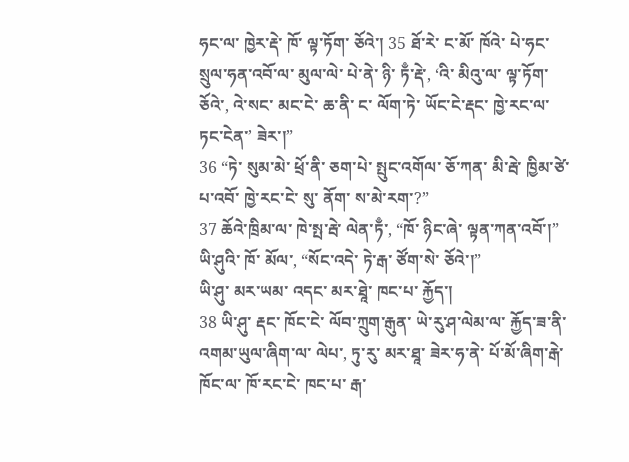ཧང་ལ་ ཁྱེར་རྡེ་ ཁོ་ ལྟ་ཏོག་ ཅོའེ་། 35 ཐོ་རེ་ ང་མོ་ ཁོའེ་ པེ་ཧང་ སྲུལ་ཧན་འབོ་ལ་ མུལ་ལེ་ པེ་ནེ་ ཉི་ ཏྃ་རྡེ་, ‘འི་ མིའུ་ལ་ ལྟ་ཏོག་ ཅོའེ་, འེ་སང་ མང་ངེ་ ཆ་ནི་ ང་ ལོག་ཏེ་ ཡོང་ངེ་རྡང་ ཁྱེ་རང་ལ་ ཏང་ངེན་’ ཟེར་།”
36 “ཏེ་ སུམ་མེ་ ཕྲོ་ནི་ ཅག་པེ་ སྤུང་འགོལ་ ཅོ་ཀན་ མི་རྦེ་ ཁྱིམ་ཙེ་པ་འབོ་ ཁྱེ་རང་ངེ་ སུ་ ནོག་ ས་མེ་རག་?”
37 ཆོའེ་ཁྲིམ་ལ་ ཁེ་སྤ་རྦེ་ ལེན་ཏྃ་, “ཁོ་ ཉིང་ཞེ་ ལྟན་ཀན་འབོ་།” ཡི་ཤུའི་ ཁོ་ མོལ་, “སོང་འདེ་ ཏེ་རྒ་ ཙོག་སེ་ ཅོའེ་།”
ཡི་ཤུ་ མར་ཡམ་ འདང་ མར་ཐཱེ་ ཁང་པ་ རྐྱོད་།
38 ཡི་ཤུ་ རྡང་ ཁོང་ངེ་ ལོབ་ཀྲུག་རྒུན་ ཡེ་རུ་ཤ་ལེམ་ལ་ རྐྱོད་ཟ་ནི་ འགམ་ཡུལ་ཞིག་ལ་ ལེཔ་, ཏུ་རུ་ མར་ཐཱ་ ཟེར་ཧ་ནེ་ པོ་མོ་ཞིག་རྒེ་ ཁོང་ལ་ ཁོ་རང་ངེ་ ཁང་པ་ རྒ་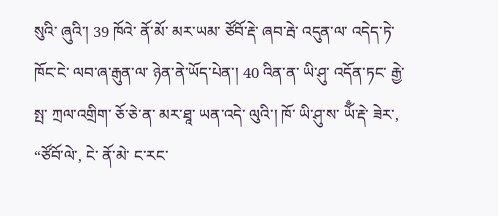སུའི་ ཞུའི་། 39 ཁོའེ་ ནོ་མོ་ མར་ཡམ་ ཙོབོ་རྡེ་ ཞབ་རྦེ་ འདུན་ལ་ འདེད་ཏེ་ ཁོང་ངེ་ ལབ་ཞ་རྒུན་ལ་ ཉེན་ནེ་ཡོད་པེན་། 40 འིན་ན་ ཡི་ཤུ་ འདོན་ཏང་ རྒྱེ་སྤ་ ཀྲལ་འགྲིག་ ཅོ་ཅེ་ན་ མར་ཐཱ་ ཡན་འདེ་ ལུའི་། ཁོ་ ཡི་ཤུ་ས་ ཡོྃ་རྡེ་ ཟེར་, “ཙོབོ་ལེ་, ངེ་ ནོ་མེ་ ང་རང་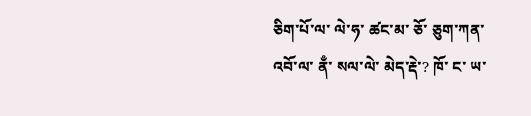ཅིག་པོ་ལ་ ལེ་ཧ་ ཚང་མ་ ཅོ་ ཅུག་ཀན་འབོ་ལ་ ནྃ་ སལ་ལེ་ མེད་རྡེ་? ཁོ་ ང་ ཡ་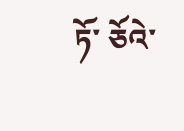ཏོ་ ཅོའེ་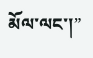མོལ་ལང་།”